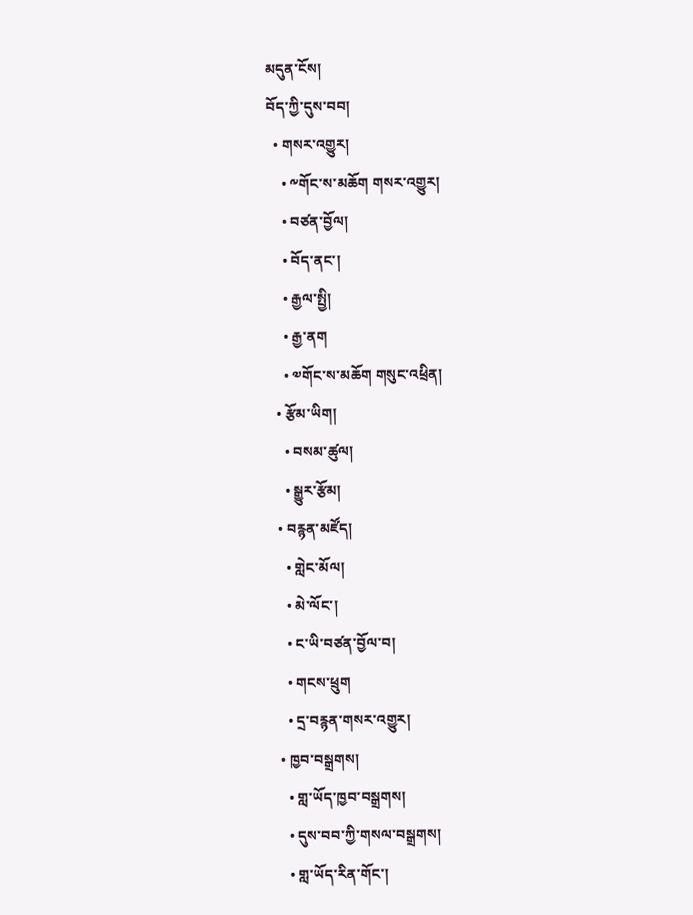མདུན་ངོས།
བོད་ཀྱི་དུས་བབ།
  • གསར་འགྱུར།
    • ༸གོང་ས་མཆོག གསར་འགྱུར།
    • བཙན་བྱོལ།
    • བོད་ནང་།
    • རྒྱལ་སྤྱི།
    • རྒྱ་ནག
    • ༧གོང་ས་མཆོག གསུང་འཕྲིན།
  • རྩོམ་ཡིག།
    • བསམ་ཚུལ།
    • སྒྱུར་རྩོམ།
  • བརྙན་མཛོད།
    • གླེང་མོལ།
    • མེ་ལོང་།
    • ང་ཡི་བཙན་བྱོལ་བ།
    • གངས་ཕྲུག
    • དྲ་བརྙན་གསར་འགྱུར།
  • ཁྱབ་བསྒྲགས།
    • གླ་ཡོད་ཁྱབ་བསྒྲགས།
    • དུས་བབ་ཀྱི་གསལ་བསྒྲགས།
    • གླ་ཡོད་རིན་གོང་།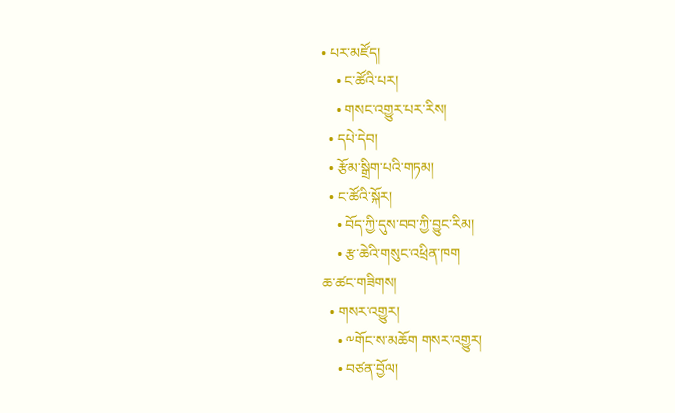• པར་མཛོད།
    • ང་ཚོའི་པར།
    • གསང་འགྱུར་པར་རིས།
  • དཔེ་དེབ།
  • རྩོམ་སྒྲིག་པའི་གཏམ།
  • ང་ཚོའི་སྐོར།
    • བོད་ཀྱི་དུས་བབ་ཀྱི་བྱུང་རིམ།
    • རྩ་ཆེའི་གསུང་འཕྲིན་ཁག
ཆ་ཚང་གཟིགས།
  • གསར་འགྱུར།
    • ༸གོང་ས་མཆོག གསར་འགྱུར།
    • བཙན་བྱོལ།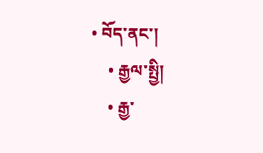• བོད་ནང་།
    • རྒྱལ་སྤྱི།
    • རྒྱ་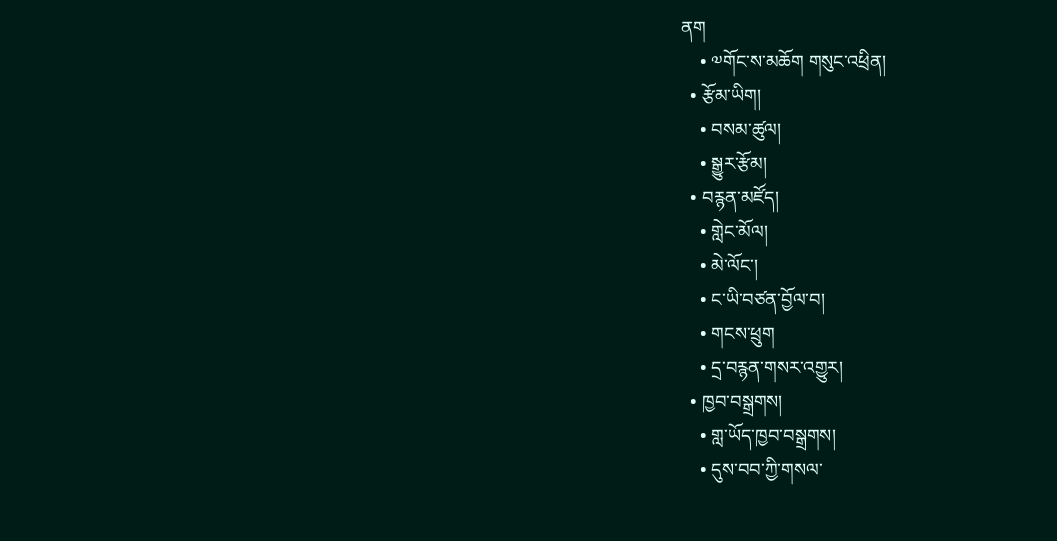ནག
    • ༧གོང་ས་མཆོག གསུང་འཕྲིན།
  • རྩོམ་ཡིག།
    • བསམ་ཚུལ།
    • སྒྱུར་རྩོམ།
  • བརྙན་མཛོད།
    • གླེང་མོལ།
    • མེ་ལོང་།
    • ང་ཡི་བཙན་བྱོལ་བ།
    • གངས་ཕྲུག
    • དྲ་བརྙན་གསར་འགྱུར།
  • ཁྱབ་བསྒྲགས།
    • གླ་ཡོད་ཁྱབ་བསྒྲགས།
    • དུས་བབ་ཀྱི་གསལ་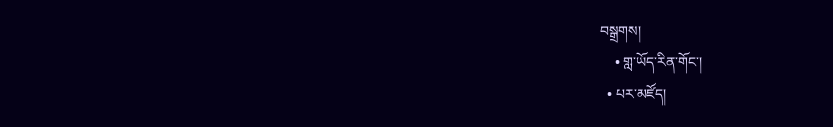བསྒྲགས།
    • གླ་ཡོད་རིན་གོང་།
  • པར་མཛོད།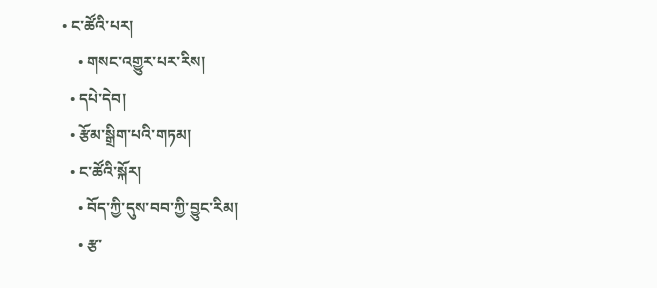• ང་ཚོའི་པར།
    • གསང་འགྱུར་པར་རིས།
  • དཔེ་དེབ།
  • རྩོམ་སྒྲིག་པའི་གཏམ།
  • ང་ཚོའི་སྐོར།
    • བོད་ཀྱི་དུས་བབ་ཀྱི་བྱུང་རིམ།
    • རྩ་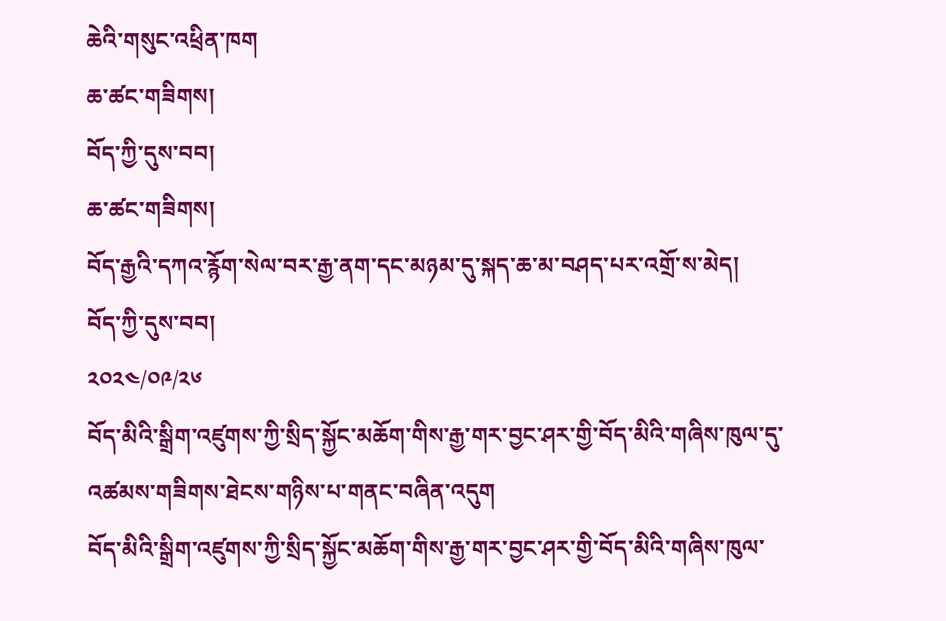ཆེའི་གསུང་འཕྲིན་ཁག
ཆ་ཚང་གཟིགས།
བོད་ཀྱི་དུས་བབ།
ཆ་ཚང་གཟིགས།
བོད་རྒྱའི་དཀའ་རྙོག་སེལ་བར་རྒྱ་ནག་དང་མཉམ་དུ་སྐད་ཆ་མ་བཤད་པར་འགྲོ་ས་མེད།
བོད་ཀྱི་དུས་བབ།
༢༠༢༤/༠༩/༢༦
བོད་མིའི་སྒྲིག་འཛུགས་ཀྱི་སྲིད་སྐྱོང་མཆོག་གིས་རྒྱ་གར་བྱང་ཤར་གྱི་བོད་མིའི་གཞིས་ཁུལ་དུ་འཚམས་གཟིགས་ཐེངས་གཉིས་པ་གནང་བཞིན་འདུག
བོད་མིའི་སྒྲིག་འཛུགས་ཀྱི་སྲིད་སྐྱོང་མཆོག་གིས་རྒྱ་གར་བྱང་ཤར་གྱི་བོད་མིའི་གཞིས་ཁུལ་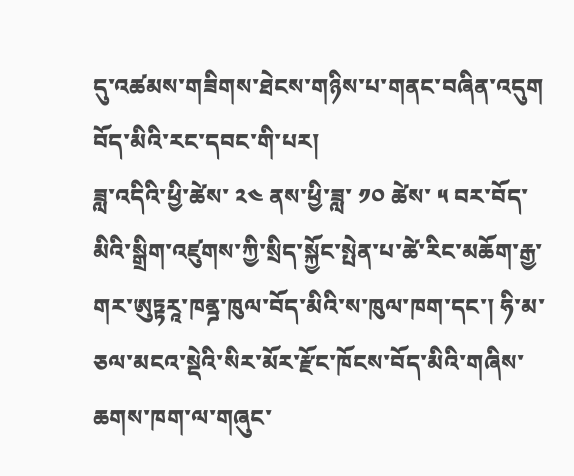དུ་འཚམས་གཟིགས་ཐེངས་གཉིས་པ་གནང་བཞིན་འདུག བོད་མིའི་རང་དབང་གི་པར།
ཟླ་འདིའི་ཕྱི་ཚེས་ ༢༤ ནས་ཕྱི་ཟླ་ ༡༠ ཚེས་ ༥ བར་བོད་མིའི་སྒྲིག་འཛུགས་ཀྱི་སྲིད་སྐྱོང་སྤེན་པ་ཚེ་རིང་མཆོག་རྒྱ་གར་ཨུཏྟརཱ་ཁནྜ་ཁུལ་བོད་མིའི་ས་ཁུལ་ཁག་དང་། ཧི་མ་ཅལ་མངའ་སྡེའི་སིར་མོར་རྫོང་ཁོངས་བོད་མིའི་གཞིས་ཆགས་ཁག་ལ་གཞུང་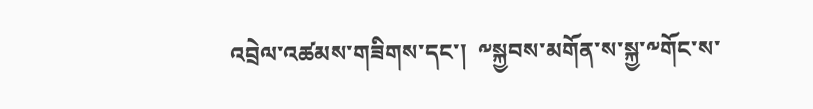འབྲེལ་འཚམས་གཟིགས་དང་།  ༸སྐྱབས་མགོན་ས་སྐྱ་༸གོང་ས་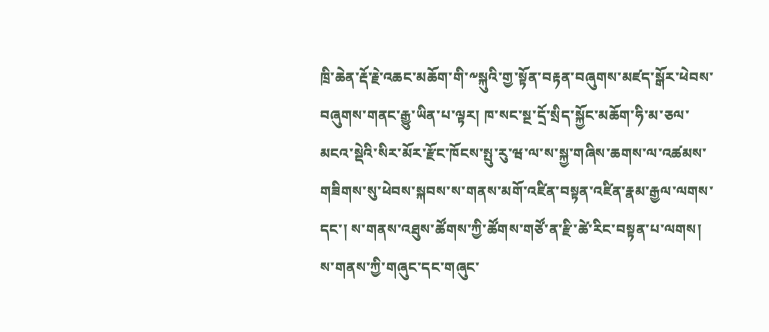ཁྲི་ཆེན་རྡོ་རྗེ་འཆང་མཆོག་གི་༸སྐུའི་གྱ་སྟོན་བརྟན་བཞུགས་མཛད་སྒོར་ཕེབས་བཞུགས་གནང་རྒྱུ་ཡིན་པ་ལྟར། ཁ་སང་སྔ་དྲོ་སྲིད་སྐྱོང་མཆོག་ཧི་མ་ཅལ་མངའ་སྡེའི་སིར་མོར་རྫོང་ཁོངས་སྤུ་རུ་ཝ་ལ་ས་སྐྱ་གཞིས་ཆགས་ལ་འཚམས་གཟིགས་སུ་ཕེབས་སྐབས་ས་གནས་མགོ་འཛིན་བསྟན་འཛིན་རྣམ་རྒྱལ་ལགས་དང་། ས་གནས་འཐུས་ཚོགས་ཀྱི་ཚོགས་གཙོ་ན་རྫི་ཚེ་རིང་བསྟན་པ་ལགས། ས་གནས་ཀྱི་གཞུང་དང་གཞུང་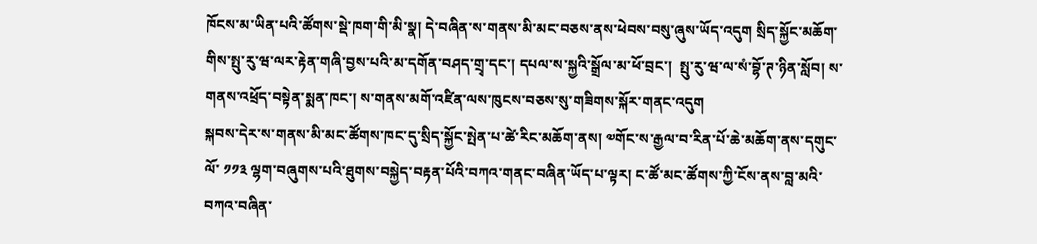ཁོངས་མ་ཡིན་པའི་ཚོགས་སྡེ་ཁག་གི་མི་སྣ། དེ་བཞིན་ས་གནས་མི་མང་བཅས་ནས་ཕེབས་བསུ་ཞུས་ཡོད་འདུག སྲིད་སྐྱོང་མཆོག་གིས་སྤུ་རུ་ཝ་ལར་རྟེན་གཞི་བྱས་པའི་མ་དགོན་བཤད་གྲྭ་དང་། དཔལ་ས་སྐྱའི་སྒྲོལ་མ་ཕོ་བྲང་།  སྤུ་རུ་ཝ་ལ་སཾ་བྷོ་ཊ་ཉིན་སློབ། ས་གནས་འཕྲོད་བསྟེན་སྨན་ཁང་། ས་གནས་མགོ་འཛིན་ལས་ཁུངས་བཅས་སུ་གཟིགས་སྐོར་གནང་འདུག
སྐབས་དེར་ས་གནས་མི་མང་ཚོགས་ཁང་དུ་སྲིད་སྐྱོང་སྤེན་པ་ཚེ་རིང་མཆོག་ནས། ༧གོང་ས་རྒྱལ་བ་རིན་པོ་ཆེ་མཆོག་ནས་དགུང་ལོ་ ༡༡༣ ལྷག་བཞུགས་པའི་ཐུགས་བསྐྱེད་བརྟན་པོའི་བཀའ་གནང་བཞིན་ཡོད་པ་ལྟར། ང་ཚོ་མང་ཚོགས་ཀྱི་ངོས་ནས་བླ་མའི་བཀའ་བཞིན་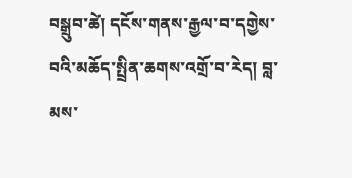བསྒྲུབ་ཚེ། དངོས་གནས་རྒྱལ་བ་དགྱེས་བའི་མཆོད་སྤྲིན་ཆགས་འགྲོ་བ་རེད། བླ་མས་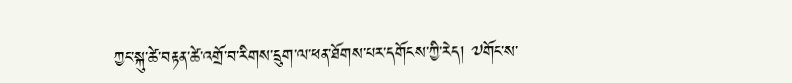ཀྱང་སྐུ་ཚེ་བརྟན་ཚེ་འགྲོ་བ་རིགས་དྲུག་ལ་ཕན་ཐོགས་པར་དགོངས་ཀྱི་རེད། ༧གོང་ས་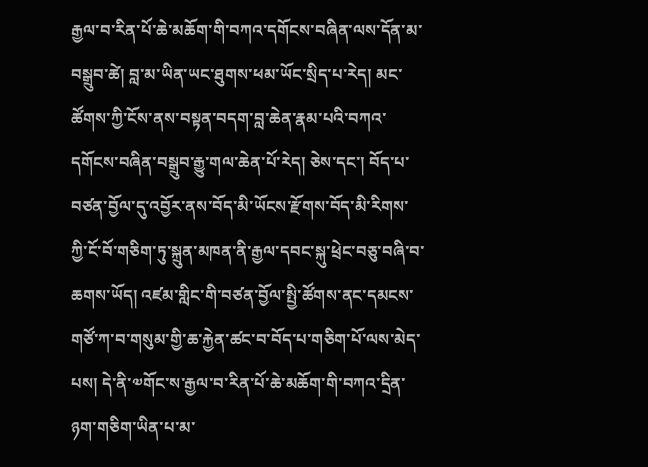རྒྱལ་བ་རིན་པོ་ཆེ་མཆོག་གི་བཀའ་དགོངས་བཞིན་ལས་དོན་མ་བསྒྲུབ་ཚེ། བླ་མ་ཡིན་ཡང་ཐུགས་ཕམ་ཡོང་སྲིད་པ་རེད། མང་ཚོགས་ཀྱི་ངོས་ནས་བསྟན་བདག་བླ་ཆེན་རྣམ་པའི་བཀའ་དགོངས་བཞིན་བསྒྲུབ་རྒྱུ་གལ་ཆེན་པོ་རེད། ཅེས་དང་། བོད་པ་བཙན་བྱོལ་དུ་འབྱོར་ནས་བོད་མི་ཡོངས་རྫོགས་བོད་མི་རིགས་ཀྱི་ངོ་བོ་གཅིག་ཏུ་སྐྲུན་མཁན་ནི་རྒྱལ་དབང་སྐུ་ཕྲེང་བཅུ་བཞི་བ་ཆགས་ཡོད། འཛམ་གླིང་གི་བཙན་བྱོལ་སྤྱི་ཚོགས་ནང་དམངས་གཙོ་ཀ་བ་གསུམ་གྱི་ཆ་རྐྱེན་ཚང་བ་བོད་པ་གཅིག་པོ་ལས་མེད་པས། དེ་ནི་༧གོང་ས་རྒྱལ་བ་རིན་པོ་ཆེ་མཆོག་གི་བཀའ་དྲིན་ཉག་གཅིག་ཡིན་པ་མ་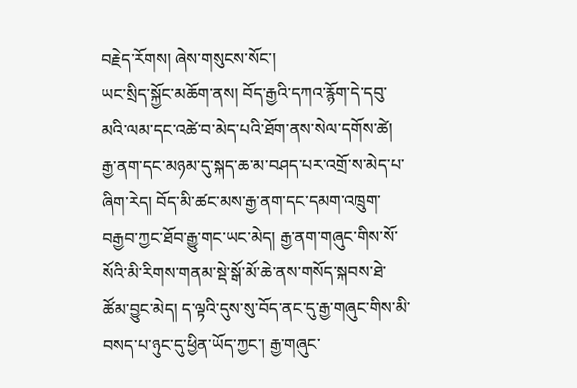བརྗེད་རོགས། ཞེས་གསུངས་སོང་།
ཡང་སྲིད་སྐྱོང་མཆོག་ནས། བོད་རྒྱའི་དཀའ་རྙོག་དེ་དབུ་མའི་ལམ་དང་འཚེ་བ་མེད་པའི་ཐོག་ནས་སེལ་དགོས་ཚེ། རྒྱ་ནག་དང་མཉམ་དུ་སྐད་ཆ་མ་བཤད་པར་འགྲོ་ས་མེད་པ་ཞིག་རེད། བོད་མི་ཚང་མས་རྒྱ་ནག་དང་དམག་འཁྲུག་བརྒྱབ་ཀྱང་ཐོབ་རྒྱུ་གང་ཡང་མེད། རྒྱ་ནག་གཞུང་གིས་སོ་སོའི་མི་རིགས་གནམ་སྡེ་སྒོ་མོ་ཆེ་ནས་གསོད་སྐབས་ཐེ་ཚོམ་བྱུང་མེད། ད་ལྟའི་དུས་སུ་བོད་ནང་དུ་རྒྱ་གཞུང་གིས་མི་བསད་པ་ཉུང་དུ་ཕྱིན་ཡོད་ཀྱང་། རྒྱ་གཞུང་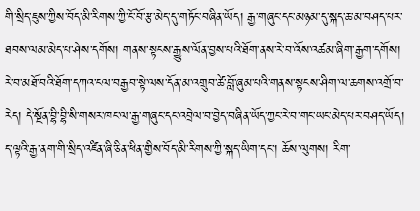གི་སྲིད་ཇུས་ཀྱིས་བོད་མི་རིགས་ཀྱི་ངོ་བོ་རྩ་མེད་དུ་གཏོང་བཞིན་ཡོད། རྒྱ་གཞུང་དང་མཉམ་དུ་སྐད་ཆ་མ་བཤད་པར་ཐབས་ལམ་མེད་པ་ཤེས་དགོས། གནས་སྟངས་རྒྱུས་ལོན་བྱས་པའི་ཐོག་ནས་རེ་བ་འོས་འཚམ་ཞིག་རྒྱག་དགོས། རེ་བ་མཐོ་བའི་ཐོག་དཀའ་ངལ་བརྒྱབ་སྟེ་ལས་དོན་མ་འགྲུབ་ཚེ་བློ་ཞུམ་པའི་གནས་སྟངས་ཤིག་ལ་ཆགས་འགྲོ་བ་རེད། དེ་སྔོན་བྷི་བྷི་སི་གསར་ཁང་ལ་རྒྱ་གཞུང་དང་འབྲེལ་བ་བྱེད་བཞིན་ཡོད་ཀྱང་རེ་བ་གང་ཡང་མེད་པར་བཤད་ཡོད། ད་ལྟའི་རྒྱ་ནག་གི་སྲིད་འཛིན་ཞི་ཅིན་ཕིན་གྱིས་བོད་མི་རིགས་ཀྱི་སྐད་ཡིག་དང་། ཆོས་ལུགས། རིག་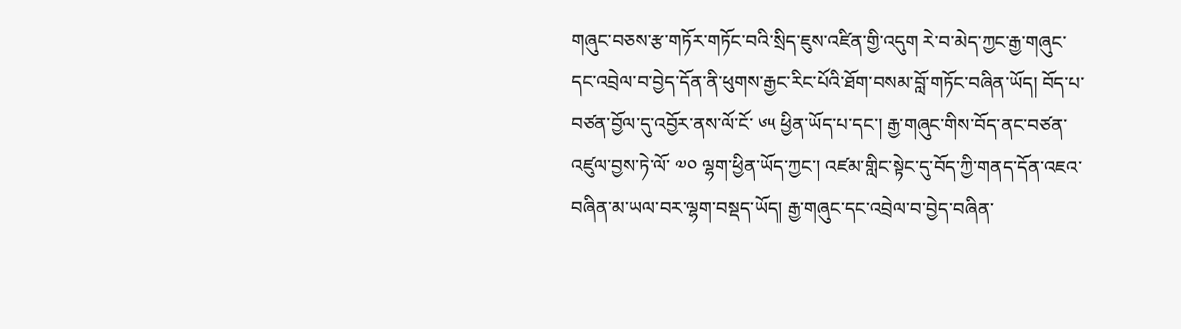གཞུང་བཅས་རྩ་གཏོར་གཏོང་བའི་སྲིད་ཇུས་འཛིན་གྱི་འདུག རེ་བ་མེད་ཀྱང་རྒྱ་གཞུང་དང་འབྲེལ་བ་བྱེད་དོན་ནི་ཕུགས་རྒྱང་རིང་པོའི་ཐོག་བསམ་བློ་གཏོང་བཞིན་ཡོད། བོད་པ་བཙན་བྱོལ་དུ་འབྱོར་ནས་ལོ་ངོ་ ༦༥ ཕྱིན་ཡོད་པ་དང་། རྒྱ་གཞུང་གིས་བོད་ནང་བཙན་འཛུལ་བྱས་ཏེ་ལོ་ ༧༠ ལྷག་ཕྱིན་ཡོད་ཀྱང་། འཛམ་གླིང་སྟེང་དུ་བོད་ཀྱི་གནད་དོན་འཇའ་བཞིན་མ་ཡལ་བར་ལྷག་བསྡད་ཡོད། རྒྱ་གཞུང་དང་འབྲེལ་བ་བྱེད་བཞིན་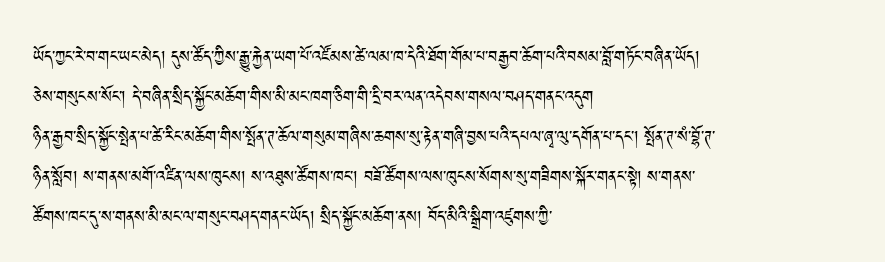ཡོད་ཀྱང་རེ་བ་གང་ཡང་མེད། དུས་ཚོད་ཀྱིས་རྒྱུ་རྐྱེན་ཡག་པོ་འཛོམས་ཚེ་ལམ་ཁ་དེའི་ཐོག་གོམ་པ་བརྒྱབ་ཆོག་པའི་བསམ་བློ་གཏོང་བཞིན་ཡོད། ཅེས་གསུངས་སོང་། དེ་བཞིན་སྲིད་སྐྱོང་མཆོག་གིས་མི་མང་ཁག་ཅིག་གི་དྲི་བར་ལན་འདེབས་གསལ་བཤད་གནང་འདུག
ཉིན་རྒྱབ་སྲིད་སྐྱོང་སྤེན་པ་ཚེ་རིང་མཆོག་གིས་སྤོན་ཊ་ཆོལ་གསུམ་གཞིས་ཆགས་སུ་རྟེན་གཞི་བྱས་པའི་དཔལ་ཞྭ་ལུ་དགོན་པ་དང་། སྤོན་ཊ་སཾ་བྷོ་ཊ་ཉིན་སློབ། ས་གནས་མགོ་འཛིན་ལས་ཁུངས། ས་འཐུས་ཚོགས་ཁང་། བཟོ་ཚོགས་ལས་ཁུངས་སོགས་སུ་གཟིགས་སྐོར་གནང་སྟེ། ས་གནས་ཚོགས་ཁང་དུ་ས་གནས་མི་མང་ལ་གསུང་བཤད་གནང་ཡོད། སྲིད་སྐྱོང་མཆོག་ནས། བོད་མིའི་སྒྲིག་འཛུགས་ཀྱི་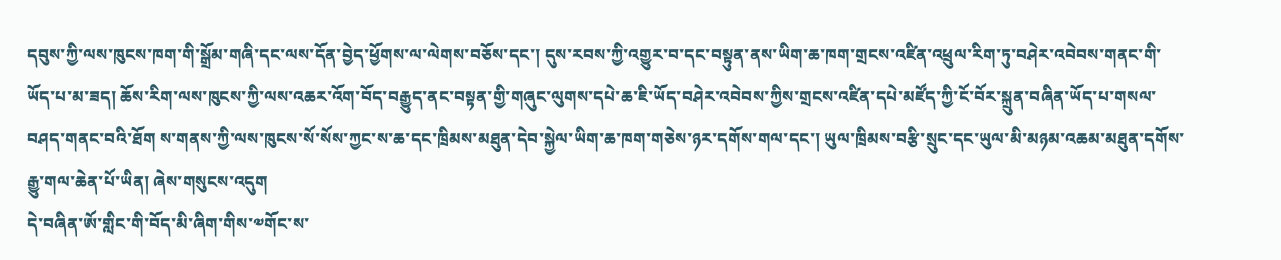དབུས་ཀྱི་ལས་ཁུངས་ཁག་གི་སྒྲོམ་གཞི་དང་ལས་དོན་བྱེད་ཕྱོགས་ལ་ལེགས་བཅོས་དང་། དུས་རབས་ཀྱི་འགྱུར་བ་དང་བསྟུན་ནས་ཡིག་ཆ་ཁག་གྲངས་འཛིན་འཕྲུལ་རིག་ཏུ་བཤེར་འབེབས་གནང་གི་ཡོད་པ་མ་ཟད། ཆོས་རིག་ལས་ཁུངས་ཀྱི་ལས་འཆར་འོག་བོད་བརྒྱུད་ནང་བསྟན་གྱི་གཞུང་ལུགས་དཔེ་ཆ་ཇི་ཡོད་བཤེར་འབེབས་ཀྱིས་གྲངས་འཛིན་དཔེ་མཛོད་ཀྱི་ངོ་བོར་སྐྲུན་བཞིན་ཡོད་པ་གསལ་བཤད་གནང་བའི་ཐོག ས་གནས་ཀྱི་ལས་ཁུངས་སོ་སོས་ཀྱང་ས་ཆ་དང་ཁྲིམས་མཐུན་དེབ་སྐྱེལ་ཡིག་ཆ་ཁག་གཅེས་ཉར་དགོས་གལ་དང་། ཡུལ་ཁྲིམས་བརྩི་སྲུང་དང་ཡུལ་མི་མཉམ་འཆམ་མཐུན་དགོས་རྒྱུ་གལ་ཆེན་པོ་ཡིན། ཞེས་གསུངས་འདུག
དེ་བཞིན་ཨོ་གླིང་གི་བོད་མི་ཞིག་གིས་༧གོང་ས་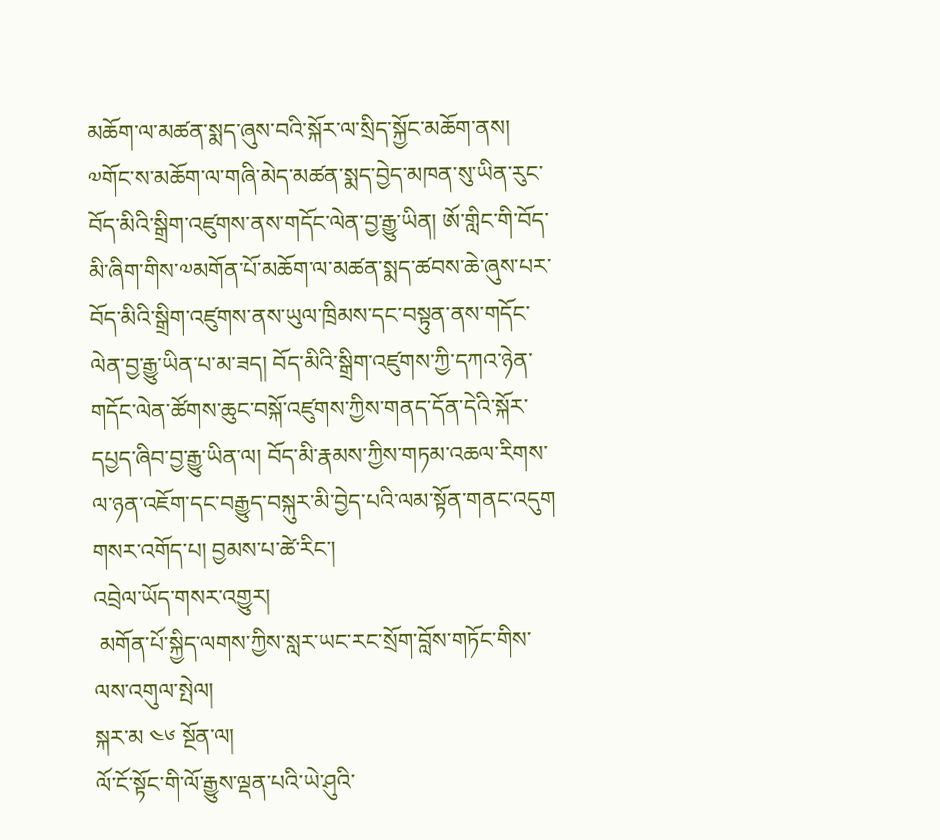མཆོག་ལ་མཚན་སྨད་ཞུས་བའི་སྐོར་ལ་སྲིད་སྐྱོང་མཆོག་ནས། ༧གོང་ས་མཆོག་ལ་གཞི་མེད་མཚན་སྨད་བྱེད་མཁན་སུ་ཡིན་རུང་བོད་མིའི་སྒྲིག་འཛུགས་ནས་གདོང་ལེན་བྱ་རྒྱུ་ཡིན། ཨོ་གླིང་གི་བོད་མི་ཞིག་གིས་༧མགོན་པོ་མཆོག་ལ་མཚན་སྨད་ཚབས་ཆེ་ཞུས་པར་བོད་མིའི་སྒྲིག་འཛུགས་ནས་ཡུལ་ཁྲིམས་དང་བསྟུན་ནས་གདོང་ལེན་བྱ་རྒྱུ་ཡིན་པ་མ་ཟད། བོད་མིའི་སྒྲིག་འཛུགས་ཀྱི་དཀའ་ཉེན་གདོང་ལེན་ཚོགས་ཆུང་བསྐོ་འཛུགས་ཀྱིས་གནད་དོན་དེའི་སྐོར་དཔྱད་ཞིབ་བྱ་རྒྱུ་ཡིན་ལ། བོད་མི་རྣམས་ཀྱིས་གཏམ་འཆལ་རིགས་ལ་ཉན་འཇོག་དང་བརྒྱུད་བསྐུར་མི་བྱེད་པའི་ལམ་སྟོན་གནང་འདུག
གསར་འགོད་པ། བྱམས་པ་ཚེ་རིང་།
འབྲེལ་ཡོད་གསར་འགྱུར།
 མགོན་པོ་སྐྱིད་ལགས་ཀྱིས་སླར་ཡང་རང་སྲོག་བློས་གཏོང་གིས་ལས་འགུལ་སྤེལ།
སྐར་མ ༤༦ སྔོན་ལ།
ལོ་ངོ་སྟོང་གི་ལོ་རྒྱུས་ལྡན་པའི་ཡེ་ཤུའི་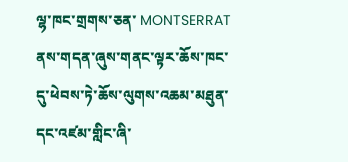ལྷ་ཁང་གྲགས་ཅན་ MONTSERRAT ནས་གདན་ཞུས་གནང་ལྟར་ཆོས་ཁང་དུ་ཕེབས་ཏེ་ཆོས་ལུགས་འཆམ་མཐུན་དང་འཛམ་གླིང་ཞི་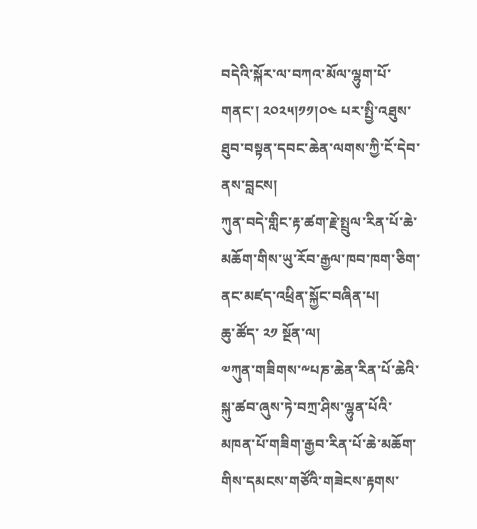བདེའི་སྐོར་ལ་བཀའ་མོལ་ལྷུག་པོ་གནང་། ༢༠༢༥།༡༡།༠༤ པར་སྤྱི་འཐུས་ཐུབ་བསྟན་དབང་ཆེན་ལགས་ཀྱི་ངོ་དེབ་ནས་བླངས།
ཀུན་བདེ་གླིང་རྟ་ཚག་རྗེ་སྤྲུལ་རིན་པོ་ཆེ་མཆོག་གིས་ཡུ་རོབ་རྒྱལ་ཁབ་ཁག་ཅིག་ནང་མཛད་འཕྲིན་སྐྱོང་བཞིན་པ།
ཆུ་ཚོད་ ༢༡ སྔོན་ལ།
༧ཀུན་གཟིགས་༸པཎ་ཆེན་རིན་པོ་ཆེའི་སྐུ་ཚབ་ཞུས་ཏེ་བཀྲ་ཤིས་ལྷུན་པོའི་མཁན་པོ་གཟིག་རྒྱབ་རིན་པོ་ཆེ་མཆོག་གིས་དམངས་གཙོའི་གཟེངས་རྟགས་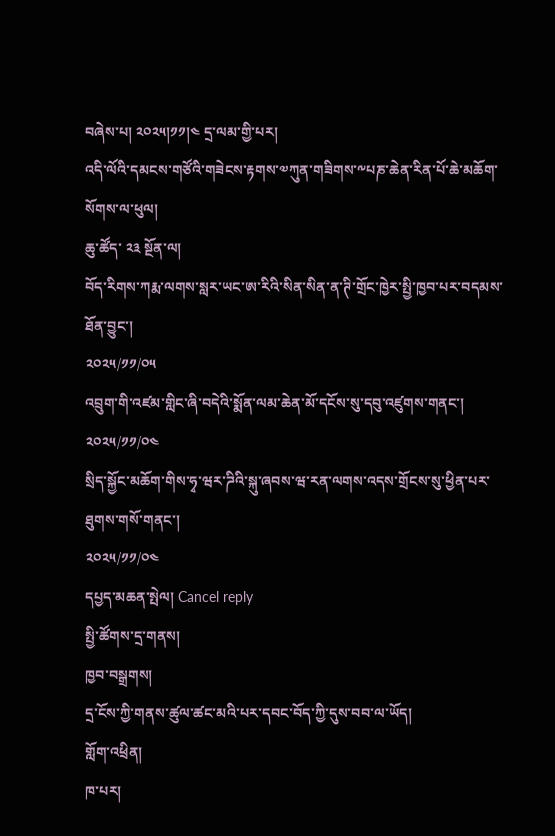བཞེས་པ། ༢༠༢༥།༡༡།༤ དྲ་ལམ་གྱི་པར།
འདི་ལོའི་དམངས་གཙོའི་གཟེངས་རྟགས་༧ཀུན་གཟིགས་༸པཎ་ཆེན་རིན་པོ་ཆེ་མཆོག་སོགས་ལ་ཕུལ།
ཆུ་ཚོད་ ༢༣ སྔོན་ལ།
བོད་རིགས་ཀརྨ་ལགས་སླར་ཡང་ཨ་རིའི་སིན་སིན་ན་ཊི་གྲོང་ཁྱེར་སྤྱི་ཁྱབ་པར་བདམས་ཐོན་བྱུང་།
༢༠༢༥/༡༡/༠༥
འབྲུག་གི་འཛམ་གླིང་ཞི་བདེའི་སྨོན་ལམ་ཆེན་མོ་དངོས་སུ་དབུ་འཛུགས་གནང་།
༢༠༢༥/༡༡/༠༤
སྲིད་སྐྱོང་མཆོག་གིས་ཧྭ་ཝར་ཌིའི་སྐུ་ཞབས་ཝ་རན་ལགས་འདས་གྲོངས་སུ་ཕྱིན་པར་ཐུགས་གསོ་གནང་།
༢༠༢༥/༡༡/༠༤
དཔྱད་མཆན་སྤེལ། Cancel reply
སྤྱི་ཚོགས་དྲ་གནས།
ཁྱབ་བསྒྲགས།
དྲ་ངོས་ཀྱི་གནས་ཚུལ་ཚང་མའི་པར་དབང་བོད་ཀྱི་དུས་བབ་ལ་ཡོད།
གློག་འཕྲིན།
ཁ་པར།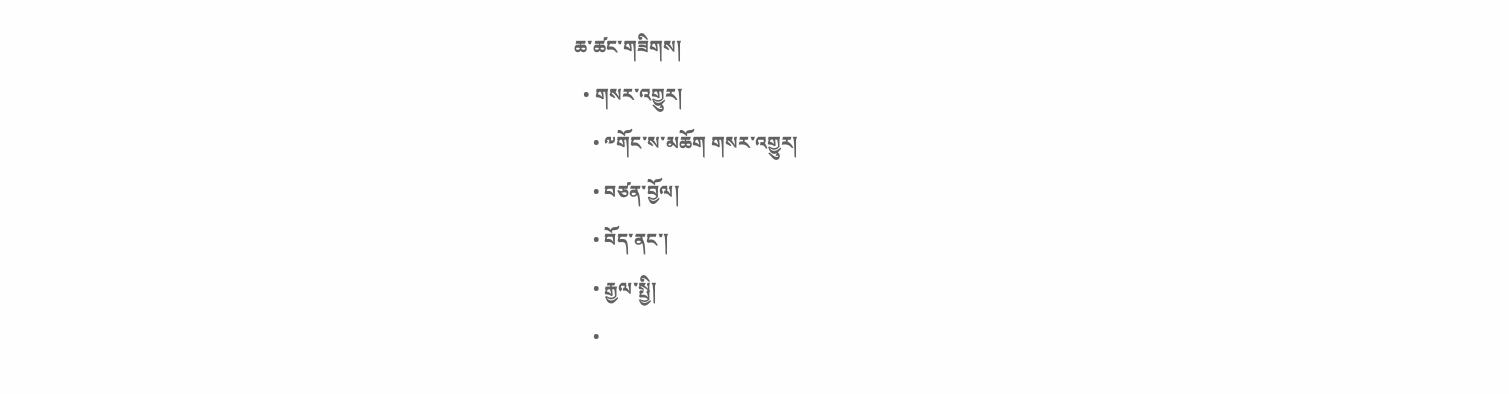ཆ་ཚང་གཟིགས།
  • གསར་འགྱུར།
    • ༸གོང་ས་མཆོག གསར་འགྱུར།
    • བཙན་བྱོལ།
    • བོད་ནང་།
    • རྒྱལ་སྤྱི།
    •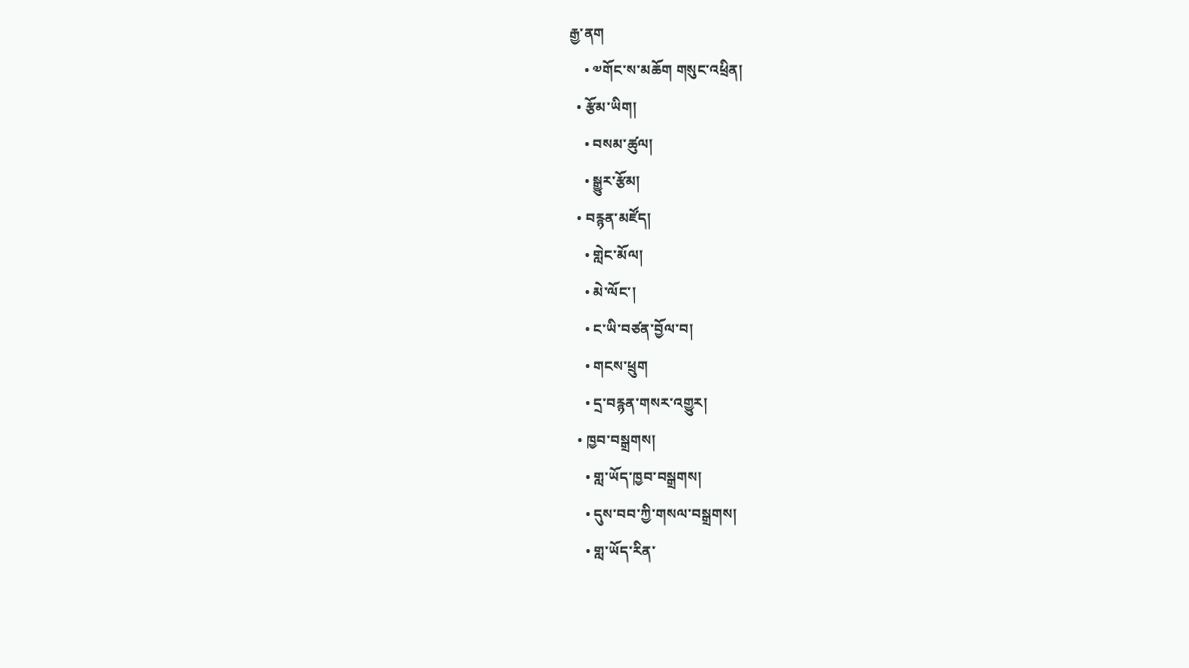རྒྱ་ནག
    • ༧གོང་ས་མཆོག གསུང་འཕྲིན།
  • རྩོམ་ཡིག།
    • བསམ་ཚུལ།
    • སྒྱུར་རྩོམ།
  • བརྙན་མཛོད།
    • གླེང་མོལ།
    • མེ་ལོང་།
    • ང་ཡི་བཙན་བྱོལ་བ།
    • གངས་ཕྲུག
    • དྲ་བརྙན་གསར་འགྱུར།
  • ཁྱབ་བསྒྲགས།
    • གླ་ཡོད་ཁྱབ་བསྒྲགས།
    • དུས་བབ་ཀྱི་གསལ་བསྒྲགས།
    • གླ་ཡོད་རིན་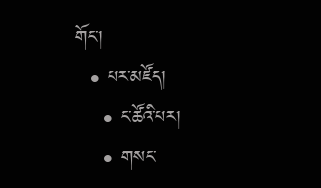གོང་།
  • པར་མཛོད།
    • ང་ཚོའི་པར།
    • གསང་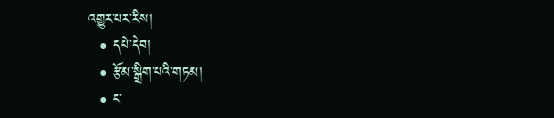འགྱུར་པར་རིས།
  • དཔེ་དེབ།
  • རྩོམ་སྒྲིག་པའི་གཏམ།
  • ང་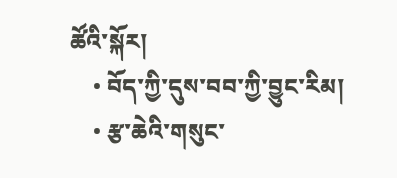ཚོའི་སྐོར།
    • བོད་ཀྱི་དུས་བབ་ཀྱི་བྱུང་རིམ།
    • རྩ་ཆེའི་གསུང་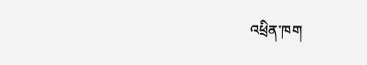འཕྲིན་ཁག